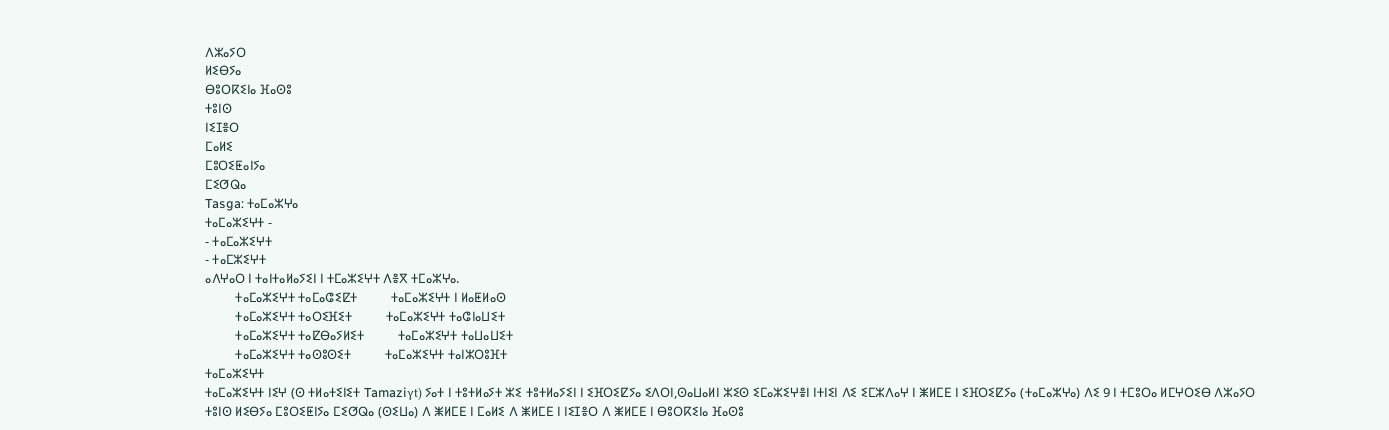ⴷⵣⴰⵢⵔ
ⵍⵉⴱⵢⴰ
ⴱⵓⵔⴽⵉⵏⴰ ⴼⴰⵙⵓ
ⵜⵓⵏⵙ
ⵏⵉⵊⴻⵔ
ⵎⴰⵍⵉ
ⵎⵓⵔⵉⵟⴰⵏⵢⴰ
ⵎⵉⵚⵕⴰ
Tasga: ⵜⴰⵎⴰⵣⵖⴰ
ⵜⴰⵎⴰⵣⵉⵖⵜ -
- ⵜⴰⵎⴰⵣⵉⵖⵜ
- ⵜⴰⵎⵣⵉⵖⵜ
ⴰⴷⵖⴰⵔ ⵏ ⵜⴰⵏⵜⴰⵍⴰⵢⵉⵏ ⵏ ⵜⵎⴰⵣⵉⵖⵜ ⴷⴻⴳ ⵜⵎⴰⵣⵖⴰ.
         ⵜⴰⵎⴰⵣⵉⵖⵜ ⵜⴰⵎⴰⵛⵉⵇⵜ          ⵜⴰⵎⴰⵣⵉⵖⵜ ⵏ ⵍⴰⵟⵍⴰⵙ
         ⵜⴰⵎⴰⵣⵉⵖⵜ ⵜⴰⵔⵉⴼⵉⵜ          ⵜⴰⵎⴰⵣⵉⵖⵜ ⵜⴰⵛⵏⴰⵡⵉⵜ
         ⵜⴰⵎⴰⵣⵉⵖⵜ ⵜⴰⵇⴱⴰⵢⵍⵉⵜ          ⵜⴰⵎⴰⵣⵉⵖⵜ ⵜⴰⵡⴰⵡⵉⵜ
         ⵜⴰⵎⴰⵣⵉⵖⵜ ⵜⴰⵙⵓⵙⵉⵜ          ⵜⴰⵎⴰⵣⵉⵖⵜ ⵜⴰⵏⵣⵔⵓⴼⵜ
ⵜⴰⵎⴰⵣⵉⵖⵜ
ⵜⴰⵎⴰⵣⵉⵖⵜ ⵏⵉⵖ (ⵙ ⵜⵍⴰⵜⵉⵏⵉⵜ Tamaziγt) ⵢⴰⵜ ⵏ ⵜⵓⵜⵍⴰⵢⵜ ⵣⵉ ⵜⵓⵜⵍⴰⵢⵉⵏ ⵏ ⵉⴼⵔⵉⵇⵢⴰ ⵉⴷⵔⵏ,ⵙⴰⵡⴰⵍⵏ ⵣⵉⵙ ⵉⵎⴰⵣⵉⵖⴻⵏ ⵏⵜⵏⵉⵏ ⴷⵉ ⵉⵎⵣⴷⴰⵖ ⵏ ⵥⵍⵎⴹ ⵏ ⵉⴼⵔⵉⵇⵢⴰ (ⵜⴰⵎⴰⵣⵖⴰ) ⴷⵉ 9 ⵏ ⵜⵎⵓⵔⴰ ⵍⵎⵖⵔⵉⴱ ⴷⵣⴰⵢⵔ ⵜⵓⵏⵙ ⵍⵉⴱⵢⴰ ⵎⵓⵔⵉⵟⵏⵢⴰ ⵎⵉⵚⵕⴰ (ⵙⵉⵡⴰ) ⴷ ⵥⵍⵎⴹ ⵏ ⵎⴰⵍⵉ ⴷ ⵥⵍⵎⴹ ⵏ ⵏⵉⵊⴻⵔ ⴷ ⵥⵍⵎⴹ ⵏ ⴱⵓⵔⴽⵉⵏⴰ ⴼⴰⵙⵓ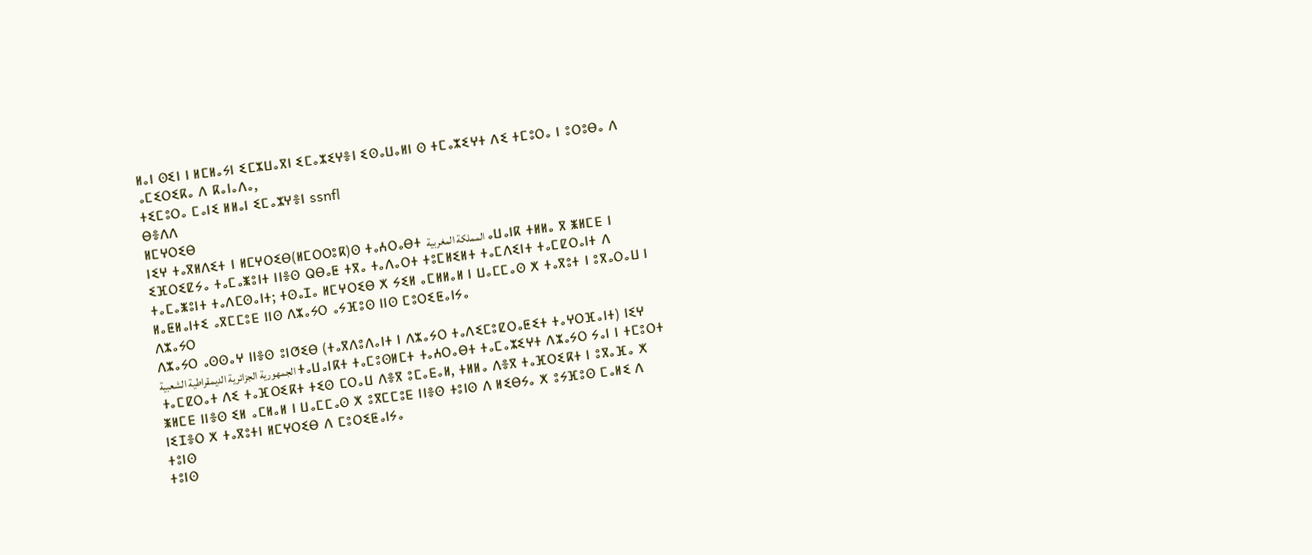ⵍⴰⵏ ⵙⵉⵏ ⵏ ⵍⵎⵍⴰⵢⵏ ⵉⵎⵣⵡⴰⴳⵏ ⵉⵎⴰⵣⵉⵖⴻⵏ ⵉⵙⴰⵡⴰⵍⵏ ⵙ ⵜⵎⴰⵣⵉⵖⵜ ⴷⵉ ⵜⵎⵓⵔⴰ ⵏ ⵓⵔⵓⴱⴰ ⴷ ⴰⵎⵉⵔⵉⴽⴰ ⴷ ⴽⴰⵏⴰⴷⴰ,
ⵜⵉⵎⵓⵔⴰ ⵎⴰⵏⵉ ⵍⵍⴰⵏ ⵉⵎⴰⵣⵖⴻⵏ ssnfl
ⴱⴻⴷⴷ
ⵍⵎⵖⵔⵉⴱ
ⵏⵉⵖ ⵜⴰⴳⵍⴷⵉⵜ ⵏ ⵍⵎⵖⵔⵉⴱ(ⵍⵎⵔⵔⵓⴽ)ⵙ ⵜⴰⵄⵔⴰⴱⵜ المملكة المغربية ⴰⵡⴰⵏⴽ ⵜⵍⵍⴰ ⴳ ⵥⵍⵎⴹ ⵏ ⵉⴼⵔⵉⵇⵢⴰ ⵜⴰⵎⴰⵥⵓⵏⵜ ⵏⵏⴻⵙ ⵕⴱⴰⵟ ⵜⴳⴰ ⵜⴰⴷⴰⵔⵜ ⵜⵓⵎⵍⵉⵍⵜ ⵜⴰⵎⴷⵉⵏⵜ ⵜⴰⵎⵇⵔⴰⵏⵜ ⴷ ⵜⴰⵎⴰⵥⵓⵏⵜ ⵜⴰⴷⵎⵙⴰⵏⵜ; ⵜⵙⴰⵊⴰ ⵍⵎⵖⵔⵉⴱ ⵅ ⵢⵉⵍ ⴰⵎⵍⵍⴰⵍ ⵏ ⵡⴰⵎⵎⴰⵙ ⵅ ⵜⴰⴳⵓⵜ ⵏ ⵓⴳⴰⵔⴰⵡ ⵏ ⵍⴰⵟⵍⴰⵏⵜⵉ ⴰⴳⵎⵎⵓⴹ ⵏⵏⵙ ⴷⵣⴰⵢⵔ ⴰⵢⴼⵓⵙ ⵏⵏⵙ ⵎⵓⵔⵉⵟⴰⵏⵢⴰ
ⴷⵣⴰⵢⵔ
ⴷⵣⴰⵢⵔ ⴰⵙⵙⴰⵖ ⵏⵏⴻⵙ ⵓⵏⵚⵉⴱ (ⵜⴰⴳⴷⵓⴷⴰⵏⵜ ⵏ ⴷⵣⴰⵢⵔ ⵜⴰⴷⵉⵎⵓⵇⵔⴰⵟⵉⵜ ⵜⴰⵖⵔⴼⴰⵏⵜ) ⵏⵉⵖ الجمهورية الجزائرية الديمقراطية الشعبية ⵜⴰⵡⴰⵏⴽⵜ ⵜⴰⵎⵓⵙⵍⵎⵜ ⵜⴰⵄⵔⴰⴱⵜ ⵜⴰⵎⴰⵣⵉⵖⵜ ⴷⵣⴰⵢⵔ ⵢⴰⵏ ⵏ ⵜⵎⵓⵔⵜ ⵜⴰⵎⵇⵔⴰⵜ ⴷⵉ ⵜⴰⴼⵔⵉⴽⵜ ⵜⵉⵙ ⵎⵔⴰⵡ ⴷⴻⴳ ⵓⵎⴰⴹⴰⵍ, ⵜⵍⵍⴰ ⴷⴻⴳ ⵜⴰⴼⵔⵉⴽⵜ ⵏ ⵓⴳⴰⴼⴰ ⵅ ⵥⵍⵎⴹ ⵏⵏⴻⵙ ⵉⵍ ⴰⵎⵍⴰⵍ ⵏ ⵡⴰⵎⵎⴰⵙ ⵅ ⵓⴳⵎⵎⵓⴹ ⵏⵏⴻⵙ ⵜⵓⵏⵙ ⴷ ⵍⵉⴱⵢⴰ ⵅ ⵓⵢⴼⵓⵙ ⵎⴰⵍⵉ ⴷ ⵏⵉⵊⴻⵔ ⵅ ⵜⴰⴳⵓⵜⵏ ⵍⵎⵖⵔⵉⴱ ⴷ ⵎⵓⵔⵉⵟⴰⵏⵢⴰ
ⵜⵓⵏⵙ
ⵜⵓⵏⵙ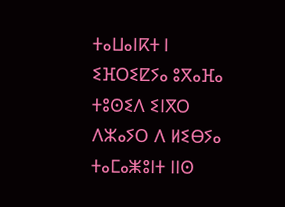ⵜⴰⵡⴰⵏⴽⵜ ⵏ ⵉⴼⵔⵉⵇⵢⴰ ⵓⴳⴰⴼⴰ ⵜⵓⵙⵉⴷ ⵉⵏⴳⵔ ⴷⵣⴰⵢⵔ ⴷ ⵍⵉⴱⵢⴰ ⵜⴰⵎⴰⵥⵓⵏⵜ ⵏⵏⵙ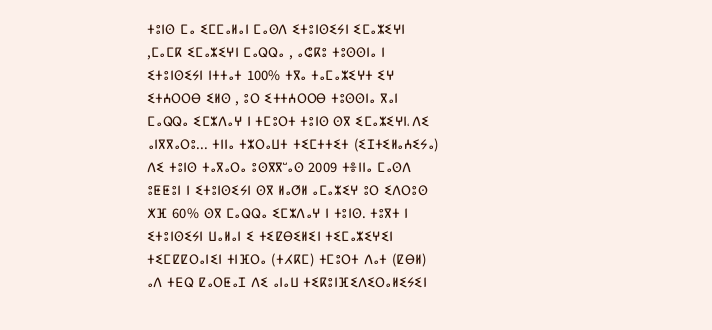ⵜⵓⵏⵙ ⵎⴰ ⵉⵎⵎⴰⵍⴰⵏ ⵎⴰⵙⴷ ⵉⵜⵓⵏⵙⵉⵢⵏ ⵉⵎⴰⵣⵉⵖⵏ ,ⵎⴰⵎⴽ ⵉⵎⴰⵣⵉⵖⵏ ⵎⴰⵕⵕⴰ , ⴰⵛⴽⵓ ⵜⵓⵙⵙⵏⴰ ⵏ ⵉⵜⵓⵏⵙⵉⵢⵏ ⵏⵜⵜⴰⵜ 100% ⵜⴳⴰ ⵜⴰⵎⴰⵣⵉⵖⵜ ⵉⵖ ⵉⵜⵄⵔⵔⴱ ⵉⵍⵙ , ⵓⵔ ⵉⵜⵜⵄⵔⵔⴱ ⵜⵓⵙⵙⵏⴰ ⴳⴰⵏ ⵎⴰⵕⵕⴰ ⵉⵎⵣⴷⴰⵖ ⵏ ⵜⵎⵓⵔⵜ ⵜⵓⵏⵙ ⵙⴳ ⵉⵎⴰⵣⵉⵖⵏ، ⴷⵉ ⴰⵏⴳⴳⴰⵔⵓ... ⵜⵏⵏⴰ ⵜⵣⵔⴰⵡⵜ ⵜⵉⵎⵜⵜⵉⵜ (ⵉⵊⵜⵉⵍⴰⵄⵉⵢⴰ) ⴷⵉ ⵜⵓⵏⵙ ⵜⴰⴳⴰⵔⴰ ⵓⵙⴳⴳⵯⴰⵙ 2009 ⵜⴻⵏⵏⴰ ⵎⴰⵙⴷ ⵓⵟⵟⵓⵏ ⵏ ⵉⵜⵓⵏⵙⵉⵢⵏ ⵙⴳ ⵍⴰⵚⵍ ⴰⵎⴰⵣⵉⵖ ⵓⵔ ⵉⴷⵔⵓⵙ ⵅⴼ 60% ⵙⴳ ⵎⴰⵕⵕⴰ ⵉⵎⵣⴷⴰⵖ ⵏ ⵜⵓⵏⵙ. ⵜⵓⴳⵜ ⵏ ⵉⵜⵓⵏⵙⵉⵢⵏ ⵡⴰⵍⴰⵏ ⵉ ⵜⵉⵇⴱⵉⵍⵉⵏ ⵜⵉⵎⴰⵣⵉⵖⵉⵏ ⵜⵉⵎⵇⵇⵔⴰⵏⵉⵏ ⵜⵏⴼⵔⴰ (ⵜⵃⴽⵎ) ⵜⵎⵓⵔⵜ ⴷⴰⵜ (ⵇⴱⵍ) ⴰⴷ ⵜⴹⵕ ⵇⴰⵔⵟⴰⵊ ⴷⵉ ⴰⵏⴰⵡ ⵜⵉⴽⵓⵏⴼⵉⴷⵉⵔⴰⵍⵉⵢⵉⵏ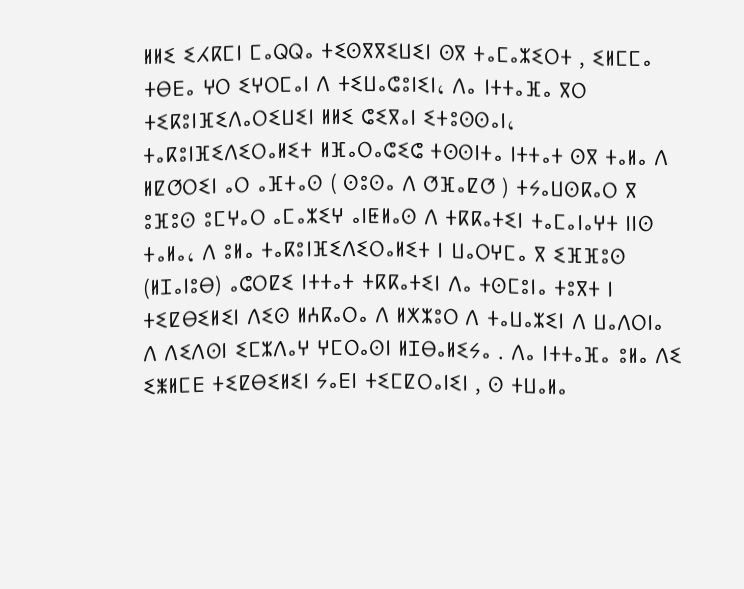ⵍⵍⵉ ⵉⵃⴽⵎⵏ ⵎⴰⵕⵕⴰ ⵜⵉⵙⴳⴳⵉⵡⵉⵏ ⵙⴳ ⵜⴰⵎⴰⵣⵉⵔⵜ , ⵉⵍⵎⵎⴰ ⵜⴱⴹⴰ ⵖⵔ ⵉⵖⵔⵎⴰⵏ ⴷ ⵜⵉⵡⴰⵛⵓⵏⵉⵏ، ⴷⴰ ⵏⵜⵜⴰⴼⴰ ⴳⵔ ⵜⵉⴽⵓⵏⴼⵉⴷⴰⵔⵉⵡⵉⵏ ⵍⵍⵉ ⵛⵉⴳⴰⵏ ⵉⵜⵓⵙⵙⴰⵏ، ⵜⴰⴽⵓⵏⴼⵉⴷⵉⵔⴰⵍⵉⵜ ⵍⴼⴰⵔⴰⵛⵉⵛ ⵜⵙⵙⵏⵜⴰ ⵏⵜⵜⴰⵜ ⵙⴳ ⵜⴰⵍⴰ ⴷ ⵍⵇⵚⵔⵉⵏ ⴰⵔ ⴰⴼⵜⴰⵙ ( ⵙⵓⵙⴰ ⴷ ⵚⴼⴰⵇⵚ ) ⵜⵢⴰⵡⵙⴽⴰⵔ ⴳ ⵓⴼⵓⵙ ⵓⵎⵖⴰⵔ ⴰⵎⴰⵣⵉⵖ ⴰⵏⵟⵍⴰⵙ ⴷ ⵜⴽⴽⴰⵜⵉⵏ ⵜⴰⵎⴰⵏⴰⵖⵜ ⵏⵏⵙ ⵜⴰⵍⴰ، ⴷ ⵓⵍⴰ ⵜⴰⴽⵓⵏⴼⵉⴷⵉⵔⴰⵍⵉⵜ ⵏ ⵡⴰⵔⵖⵎⴰ ⴳ ⵉⴼⴼⵓⵙ (ⵍⵊⴰⵏⵓⴱ) ⴰⵛⵔⵇⵉ ⵏⵜⵜⴰⵜ ⵜⴽⴽⴰⵜⵉⵏ ⴷⴰ ⵜⵙⵎⵓⵏⴰ ⵜⵓⴳⵜ ⵏ ⵜⵉⵇⴱⵉⵍⵉⵏ ⴷⵉⵙ ⵍⵄⴽⴰⵔⴰ ⴷ ⵍⵅⵣⵓⵔ ⴷ ⵜⴰⵡⴰⵣⵉⵏ ⴷ ⵡⴰⴷⵔⵏⴰ ⴷ ⴷⵉⴷⵙⵏ ⵉⵎⵣⴷⴰⵖ ⵖⵎⵔⴰⵙⵏ ⵍⵊⴱⴰⵍⵉⵢⴰ . ⴷⴰ ⵏⵜⵜⴰⴼⴰ ⵓⵍⴰ ⴷⵉ ⵉⵥⵍⵎⴹ ⵜⵉⵇⴱⵉⵍⵉⵏ ⵢⴰⴹⵏ ⵜⵉⵎⵇⵔⴰⵏⵉⵏ , ⵙ ⵜⵡⴰⵍⴰ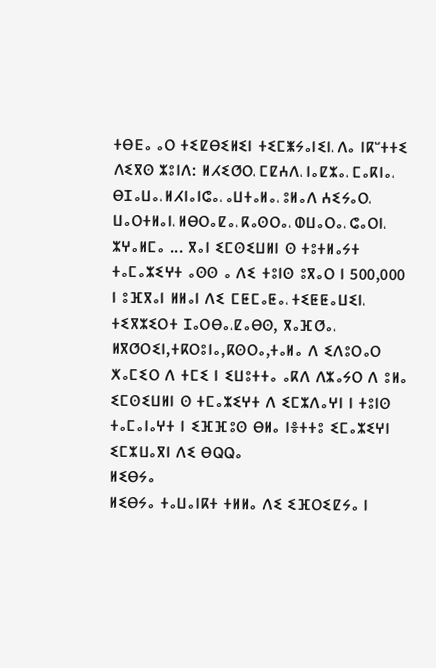ⵜⴱⴹⴰ ⴰⵔ ⵜⵉⵇⴱⵉⵍⵉⵏ ⵜⵉⵎⵥⵢⴰⵏⵉⵏ، ⴷⴰ ⵏⴽⵯⵜⵜⵉ ⴷⵉⴳⵙ ⵣⵓⵏⴷ: ⵍⵃⵉⵚⵔ، ⵎⵇⵄⴷ، ⵏⴰⵇⵣⴰ، ⵎⴰⴽⵏⴰ، ⴱⵊⴰⵡⴰ، ⵍⵃⵏⴰⵏⵛⴰ، ⴰⵡⵜⴰⵍⴰ، ⵓⵍⴰⴷ ⵄⵉⵢⴰⵔ، ⵡⴰⵔⵜⵍⴰⵏ، ⵍⴱⵔⴰⵇⴰ، ⴽⴰⵙⵔⴰ، ⵀⵡⴰⵔⴰ، ⵛⴰⵔⵏ، ⵣⵖⴰⵍⵎⴰ ... ⴳⴰⵏ ⵉⵎⵙⵉⵡⵍⵏ ⵙ ⵜⵓⵜⵍⴰⵢⵜ ⵜⴰⵎⴰⵣⵉⵖⵜ ⴰⵙⵙ ⴰ ⴷⵉ ⵜⵓⵏⵙ ⵓⴳⴰⵔ ⵏ 500,000 ⵏ ⵓⴼⴳⴰⵏ ⵍⵍⴰⵏ ⴷⵉ ⵎⵟⵎⴰⵟⴰ، ⵜⵉⵟⵟⴰⵡⵉⵏ، ⵜⵉⴳⵣⵉⵔⵜ ⵊⴰⵔⴱⴰ،ⵇⴰⴱⵙ, ⴳⴰⴼⵚⴰ، ⵍⴳⵚⵔⵉⵏ,ⵜⴽⵔⵓⵏⴰ,ⴽⵙⵔⴰ,ⵜⴰⵍⴰ ⴷ ⵉⴷⵓⵔⴰⵔ ⵅⴰⵎⵉⵔ ⴷ ⵜⵎⵉ ⵏ ⵉⵡⵓⵜⵜⴰ ⴰⴽⴷ ⴷⵣⴰⵢⵔ ⴷ ⵓⵍⴰ ⵉⵎⵙⵉⵡⵍⵏ ⵙ ⵜⵎⴰⵣⵉⵖⵜ ⴷ ⵉⵎⵣⴷⴰⵖⵏ ⵏ ⵜⵓⵏⵙ ⵜⴰⵎⴰⵏⴰⵖⵜ ⵏ ⵉⴼⴼⵓⵙ ⴱⵍⴰ ⵏⴻⵜⵜⵓ ⵉⵎⴰⵣⵉⵖⵏ ⵉⵎⵣⵡⴰⴳⵏ ⴷⵉ ⴱⵕⵕⴰ
ⵍⵉⴱⵢⴰ
ⵍⵉⴱⵢⴰ ⵜⴰⵡⴰⵏⴽⵜ ⵜⵍⵍⴰ ⴷⵉ ⵉⴼⵔⵉⵇⵢⴰ ⵏ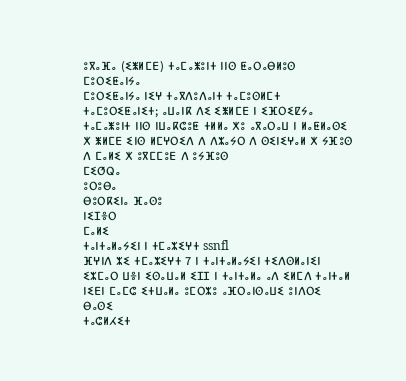ⵓⴳⴰⴼⴰ (ⵉⵥⵍⵎⴹ) ⵜⴰⵎⴰⵥⵓⵏⵜ ⵏⵏⵙ ⵟⴰⵔⴰⴱⵍⵓⵙ
ⵎⵓⵔⵉⵟⴰⵏⵢⴰ
ⵎⵓⵔⵉⵟⴰⵏⵢⴰ ⵏⵉⵖ ⵜⴰⴳⴷⵓⴷⴰⵏⵜ ⵜⴰⵎⵓⵙⵍⵎⵜ ⵜⴰⵎⵓⵔⵉⵟⴰⵏⵉⵜ; ⴰⵡⴰⵏⴽ ⴷⵉ ⵉⵥⵍⵎⴹ ⵏ ⵉⴼⵔⵉⵇⵢⴰ ⵜⴰⵎⴰⵥⵓⵏⵜ ⵏⵏⵙ ⵏⵡⴰⴽⵛⵓⵟ ⵜⵍⵍⴰ ⵅⵓ ⴰⴳⴰⵔⴰⵡ ⵏ ⵍⴰⵟⵍⴰⵙⵉ ⵅ ⵥⵍⵎⴹ ⵉⵏⵙ ⵍⵎⵖⵔⵉⴷ ⴷ ⴷⵣⴰⵢⵔ ⴷ ⵙⵉⵏⵉⵖⴰⵍ ⵅ ⵢⴼⵓⵙ ⴷ ⵎⴰⵍⵉ ⵅ ⵓⴳⵎⵎⵓⴹ ⴷ ⵓⵢⴼⵓⵙ
ⵎⵉⵚⵕⴰ
ⵓⵔⵓⴱⴰ
ⴱⵓⵔⴽⵉⵏⴰ ⴼⴰⵙⵓ
ⵏⵉⵊⴻⵔ
ⵎⴰⵍⵉ
ⵜⴰⵏⵜⴰⵍⴰⵢⵉⵏ ⵏ ⵜⵎⴰⵣⵉⵖⵜ ssnfl
ⴼⵖⵏⴷ ⵣⵉ ⵜⵎⴰⵣⵉⵖⵜ 7 ⵏ ⵜⴰⵏⵜⴰⵍⴰⵢⵉⵏ ⵜⵉⴷⵙⵍⴰⵏⵉⵏ ⵉⵣⵎⴰⵔ ⵡⴻⵏ ⵉⵙⴰⵡⴰⵍ ⵉⵊⵊ ⵏ ⵜⴰⵏⵜⴰⵍⴰ ⴰⴷ ⵉⵍⵎⴷ ⵜⴰⵏⵜⴰⵍ ⵏⵉⴹⵏ ⵎⴰⵎⵛ ⵉⵜⵡⴰⵍⴰ ⵓⵎⵔⵣⵓ ⴰⴼⵔⴰⵏⵙⴰⵡⵉ ⵓⵏⴷⵔⵉ ⴱⴰⵙⵉ
ⵜⴰⵛⵍⵃⵉⵜ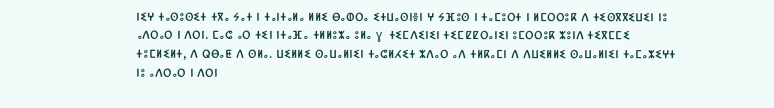ⵏⵉⵖ ⵜⴰⵙⵓⵙⵉⵜ ⵜⴳⴰ ⵢⴰⵜ ⵏ ⵜⴰⵏⵜⴰⵍⴰ ⵍⵍⵉ ⴱⴰⵀⵔⴰ ⵉⵜⵡⴰⵙⵏⴻⵏ ⵖ ⵢⴼⵓⵙ ⵏ ⵜⴰⵎⵓⵔⵜ ⵏ ⵍⵎⵔⵔⵓⴽ ⴷ ⵜⵉⵙⴳⴳⵉⵡⵉⵏ ⵏⵓ ⴰⴷⵔⴰⵔ ⵏ ⴷⵔⵏ. ⵎⴰⵛ ⴰⵔ ⵜⵉⵏ ⵏⵜⴰⴼⴰ ⵜⵍⵍⵓⵣⴰ ⵓⵍⴰ ɣ ⵜⵉⵎⴷⵉⵏⵉⵏ ⵜⵉⵎⵇⵇⵔⴰⵏⵉⵏ ⵓⵎⵔⵔⵓⴽ ⵣⵓⵏⴷ ⵜⵉⴳⵎⵎⵉ ⵜⵓⵎⵍⵉⵍⵜ, ⴷ ⵕⴱⴰⵟ ⴷ ⵙⵍⴰ. ⵡⵉⵍⵍⵉ ⵙⴰⵡⴰⵍⵏⵉⵏ ⵜⴰⵛⵍⵃⵉⵜ ⵣⴷⴰⵔ ⴰⴷ ⵜⵍⴽⴰⵎⵏ ⴷ ⴷⵡⵉⵍⵍⵉ ⵙⴰⵡⴰⵍⵏⵉⵏ ⵜⴰⵎⴰⵣⵉⵖⵜ ⵏⵓ ⴰⴷⵔⴰⵔ ⵏ ⴷⵔⵏ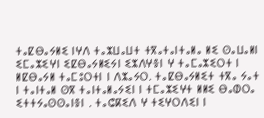ⵜⴰⵇⴱⴰⵢⵍⵉ ⵏⵖⴷ ⵜⴰⵣⵡⴰⵡⵜ ⵜⴳⴰⵜⴰⵏⵜⴰⵍⴰ ⵍⵉ ⵙⴰⵡⴰⵍⵏ ⵉⵎⴰⵣⵉⵖⵏ ⵉⵇⴱⴰⵢⵍⵉⵢⵏ ⵉⵣⴷⵖⴻⵏ ⵖ ⵜⴰⵎⴰⵣⵉⵔⵜ ⵏ ⵍⵇⴱⴰⵢⵍ ⵜⴰⵎⵓⵔⵜⵏ ⵏ ⴷⵣⴰⵢⵔ. ⵜⴰⵇⴱⴰⵢⵍⵉⵜ ⵜⴳⴰ ⵢⴰⵜ ⵏ ⵜⴰⵏⵜⴰⵍ ⵙⴳ ⵜⴰⵏⵜⴰⵍⴰⵢⵉⵏ ⵏ ⵜⵎⴰⵣⵉⵖⵜ ⵍⵍⵉ ⴱⴰⵀⵔⴰ ⵉⵜⵜⵢⴰⵙⵙⴰⵏⴻⵏ . ⵜⴰⵛⴽⵉⴷ ⵖ ⵜⵉⵖⵔⴷⵉⵏ ⵏ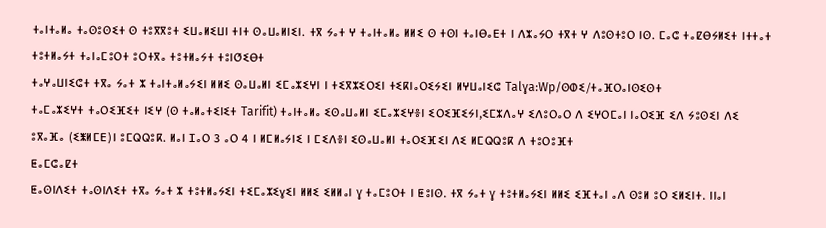ⵜⴰⵏⵜⴰⵍⴰ ⵜⴰⵙⵓⵙⵉⵜ ⵙ ⵜⵓⴳⴳⵓⵜ ⵉⵡⴰⵍⵉⵡⵏ ⵜⵏⵜ ⵙⴰⵡⴰⵍⵏⵉⵏ. ⵜⴳ ⵢⴰⵜ ⵖ ⵜⴰⵏⵜⴰⵍⴰ ⵍⵍⵉ ⵙ ⵜⵙⵏ ⵜⴰⵏⴱⴰⴹⵜ ⵏ ⴷⵣⴰⵢⵔ ⵜⴳⵜ ⵖ ⴷⵓⵙⵜⵓⵔ ⵏⵙ. ⵎⴰⵛ ⵜⴰⵇⴱⵢⵍⵉⵜ ⵏⵜⵜⴰⵜ ⵜⵓⵜⵍⴰⵢⵜ ⵜⴰⵏⴰⵎⵓⵔⵜ ⵓⵔⵜⴳⴰ ⵜⵓⵜⵍⴰⵢⵜ ⵜⵓⵏⵚⵉⴱⵜ
ⵜⴰⵖⴰⵡⵏⵉⵛⵜ ⵜⴳⴰ ⵢⴰⵜ ⵣ ⵜⴰⵏⵜⴰⵍⴰⵢⵉⵏ ⵍⵍⵉ ⵙⴰⵡⴰⵍⵏ ⵉⵎⴰⵣⵉⵖⵏ ⵏ ⵜⵉⴳⵣⵉⵔⵉⵏ ⵜⵉⴽⵏⴰⵔⵉⵢⵉⵏ ⵍⵖⵡⴰⵏⵉⵛ Talɣa:Wp/ⵙⵀⵉ/ⵜⴰⴼⵔⴰⵏⵙⵉⵙⵜ
ⵜⴰⵎⴰⵣⵉⵖⵜ ⵜⴰⵔⵉⴼⵉⵜ ⵏⵉⵖ (ⵙ ⵜⴰⵍⴰⵜⵉⵏⵉⵜ Tarifit) ⵜⴰⵏⵜⴰⵍⴰ ⵉⵙⴰⵡⴰⵍⵏ ⵉⵎⴰⵣⵉⵖⴻⵏ ⵉⵔⵉⴼⵉⵢⵏ,ⵉⵎⵣⴷⴰⵖ ⵉⴷⵓⵔⴰⵔ ⴷ ⵉⵖⵔⵎⴰⵏ ⵏⴰⵔⵉⴼ ⵉⴷ ⵢⵓⵙⵉⵏ ⴷⵉ ⵓⴳⴰⴼⴰ (ⵉⵥⵍⵎⴹ)ⵏ ⵓⵎⵕⵕⵓⴽ. ⵍⴰⵏ ⵊⴰⵔ 3 ⴰⵔ 4 ⵏ ⵍⵎⵍⴰⵢⵏⵉ ⵏ ⵎⵉⴷⴻⵏ ⵉⵙⴰⵡⴰⵍⵏ ⵜⴰⵔⵉⴼⵉⵏ ⴷⵉ ⵍⵎⵕⵕⵓⴽ ⴷ ⵜⵓⵔⵓⴼⵜ
ⵟⴰⵎⵛⴰⵇⵜ
ⵟⴰⵙⵏⴷⵉⵜ ⵜⴰⵙⵏⴷⵉⵜ ⵜⴳⴰ ⵢⴰⵜ ⵣ ⵜⵓⵜⵍⴰⵢⵉⵏ ⵜⵉⵎⴰⵣⵉɣⵉⵏ ⵍⵍⵉ ⵉⵍⵍⴰⵏ ɣ ⵜⴰⵎⵓⵔⵜ ⵏ ⵟⵓⵏⵙ. ⵜⴳ ⵢⴰⵜ ɣ ⵜⵓⵜⵍⴰⵢⵉⵏ ⵍⵍⵉ ⵉⴼⵜⴰⵏ ⴰⴷ ⵙⵓⵍ ⵓⵔ ⵉⵍⵉⵏⵜ. ⵏⵏⴰⵏ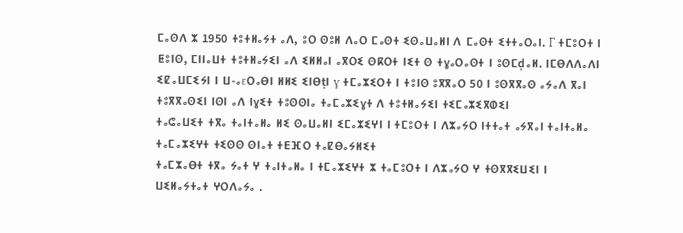ⵎⴰⵙⴷ ⵣ 1950 ⵜⵓⵜⵍⴰⵢⵜ ⴰⴷ, ⵓⵔ ⵙⵓⵍ ⴷⴰⵔ ⵎⴰⵙⵜ ⵉⵙⴰⵡⴰⵍⵏ ⴷ ⵎⴰⵙⵜ ⵉⵜⵜⴰⵔⴰⵏ. Γ ⵜⵎⵓⵔⵜ ⵏ ⵟⵓⵏⵙ, ⵎⵏⵏⴰⵡⵜ ⵜⵓⵜⵍⴰⵢⵉⵏ ⴰⴷ ⵉⵍⵍⴰⵏ ⴰⴳⵔⵉ ⵙⴽⵔⵜ ⵏⵉⵜ ⵙ ⵜɣⴰⵔⴰⵙⵜ ⵏ ⵓⵙⵎḍⴰⵍ. Iⵎⴱⴷⴷⴰⴷⵏ ⵉⵇⴰⵡⵎⵉⵢⵏ ⵏ ⵡ-ⴰεⵔⴰⴱⵏ ⵍⵍⵉ ⵉⵏⴱṭⵏ ɣ ⵜⵎⴰⵣⵉⵔⵜ ⵏ ⵜⵓⵏⵙ ⵓⴳⴳⴰⵔ 50 ⵏ ⵓⵙⴳⴳⴰⵙ ⴰⵢⴰⴷ ⴳⴰⵏ ⵜⵓⴳⴳⴰⵙⵉⵏ ⵏⵙⵏ ⴰⴷ ⵏɣⵉⵜ ⵜⵓⵙⵙⵏⴰ ⵜⴰⵎⴰⵣⵉɣⵜ ⴷ ⵜⵓⵜⵍⴰⵢⵉⵏ ⵜⵉⵎⴰⵣⵉⴳⵀⵉⵏ
ⵜⴰⵛⴰⵡⵉⵜ ⵜⴳⴰ ⵜⴰⵏⵜⴰⵍⴰ ⵍⵉ ⵙⴰⵡⴰⵍⵏ ⵉⵎⴰⵣⵉⵖⵏ ⵏ ⵜⵎⵓⵔⵜ ⵏ ⴷⵣⴰⵢⵔ ⵏⵜⵜⴰⵜ ⴰⵢⴳⴰⵏ ⵜⴰⵏⵜⴰⵍⴰ ⵜⴰⵎⴰⵣⵉⵖⵜ ⵜⵉⵙⵙ ⵙⵏⴰⵜ ⵜⴹⴼⵔ ⵜⴰⵇⴱⴰⵢⵍⵉⵜ
ⵜⴰⵎⵣⴰⴱⵜ ⵜⴳⴰ ⵢⴰⵜ ⵖ ⵜⴰⵏⵜⴰⵍⴰ ⵏ ⵜⵎⴰⵣⵉⵖⵜ ⵣ ⵜⴰⵎⵓⵔⵜ ⵏ ⴷⵣⴰⵢⵔ ⵖ ⵜⵙⴳⴳⵉⵡⵉⵏ ⵏ ⵡⵉⵍⴰⵢⵜⴰⵜ ⵖⵔⴷⴰⵢⴰ .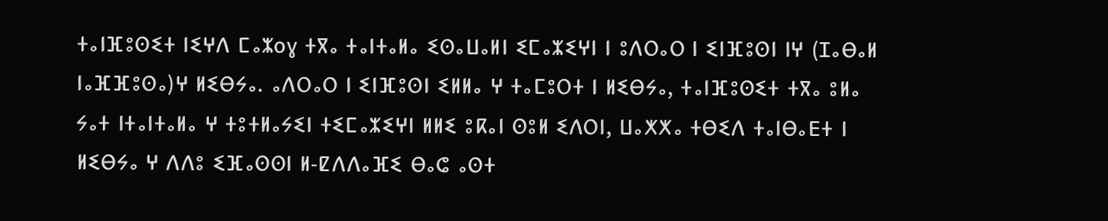ⵜⴰⵏⴼⵓⵙⵉⵜ ⵏⵉⵖⴷ ⵎⴰⵣoɣ ⵜⴳⴰ ⵜⴰⵏⵜⴰⵍⴰ ⵉⵙⴰⵡⴰⵍⵏ ⵉⵎⴰⵣⵉⵖⵏ ⵏ ⵓⴷⵔⴰⵔ ⵏ ⵉⵏⴼⵓⵙⵏ ⵏⵖ (ⵊⴰⴱⴰⵍ ⵏⴰⴼⴼⵓⵙⴰ)ⵖ ⵍⵉⴱⵢⴰ. ⴰⴷⵔⴰⵔ ⵏ ⵉⵏⴼⵓⵙⵏ ⵉⵍⵍⴰ ⵖ ⵜⴰⵎⵓⵔⵜ ⵏ ⵍⵉⴱⵢⴰ, ⵜⴰⵏⴼⵓⵙⵉⵜ ⵜⴳⴰ ⵓⵍⴰ ⵢⴰⵜ ⵏⵜⴰⵏⵜⴰⵍⴰ ⵖ ⵜⵓⵜⵍⴰⵢⵉⵏ ⵜⵉⵎⴰⵣⵉⵖⵏ ⵍⵍⵉ ⵓⴽⴰⵏ ⵙⵓⵍ ⵉⴷⵔⵏ, ⵡⴰⵅⵅⴰ ⵜⴱⵉⴷ ⵜⴰⵏⴱⴰⴹⵜ ⵏ ⵍⵉⴱⵢⴰ ⵖ ⴷⴷⵓ ⵉⴼⴰⵙⵙⵏ ⵍ-ⵇⴷⴷⴰⴼⵉ ⴱⴰⵛ ⴰⵙⵜ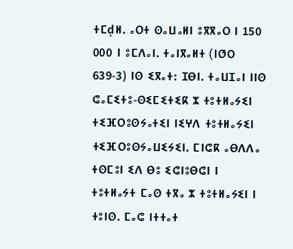ⵜⵎḍⵍ. ⴰⵔⵜ ⵙⴰⵡⴰⵍⵏ ⵓⴳⴳⴰⵔ ⵏ 150 000 ⵏ ⵓⵎⴷⴰⵏ. ⵜⴰⵏⴳⴰⵍⵜ (IⵚO 639-3) ⵏⵙ ⵉⴳⴰⵜ: ⵊⴱⵏ. ⵜⴰⵡⵊⴰⵏ ⵏⵏⵙ ⵛⴰⵎⵉⵜⵓ-ⵙⵉⵎⵉⵜⵉⴽ ⵣ ⵜⵓⵜⵍⴰⵢⵉⵏ ⵜⵉⴼⵔⵓⵙⵢⴰⵜⵉⵏ ⵏⵉⵖⴷ ⵜⵓⵜⵍⴰⵢⵉⵏ ⵜⵉⴼⵔⵓⵙⵢⴰⵡⵉⵢⵉⵏ. ⵎⵏⵛⴽ ⴰⴱⴷⴷⴰ ⵜⵙⵎⵓⵏ ⵉⴷ ⴱⵓ ⵉⵛⵏⵓⴱⵛⵏ ⵏ ⵜⵓⵜⵍⴰⵢⵜ ⵎⴰⵙ ⵜⴳⴰ ⵣ ⵜⵓⵜⵍⴰⵢⵉⵏ ⵏ ⵜⵓⵏⵙ. ⵎⴰⵛ ⵏⵜⵜⴰⵜ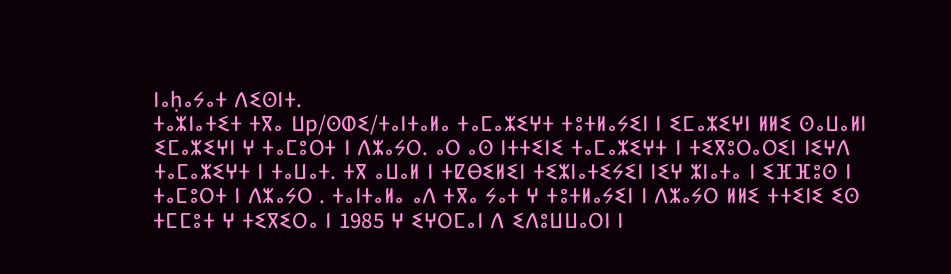ⵏⴰḥⴰⵢⴰⵜ ⴷⵉⵙⵏⵜ.
ⵜⴰⵣⵏⴰⵜⵉⵜ ⵜⴳⴰ ⵡp/ⵙⵀⵉ/ⵜⴰⵏⵜⴰⵍⴰ ⵜⴰⵎⴰⵣⵉⵖⵜ ⵜⵓⵜⵍⴰⵢⵉⵏ ⵏ ⵉⵎⴰⵣⵉⵖⵏ ⵍⵍⵉ ⵙⴰⵡⴰⵍⵏ ⵉⵎⴰⵣⵉⵖⵏ ⵖ ⵜⴰⵎⵓⵔⵜ ⵏ ⴷⵣⴰⵢⵔ. ⴰⵔ ⴰⵙ ⵏⵜⵜⵉⵏⵉ ⵜⴰⵎⴰⵣⵉⵖⵜ ⵏ ⵜⵉⴳⵓⵔⴰⵔⵉⵏ ⵏⵉⵖⴷ ⵜⴰⵎⴰⵣⵉⵖⵜ ⵏ ⵜⴰⵡⴰⵜ. ⵜⴳ ⴰⵡⴰⵍ ⵏ ⵜⵇⴱⵉⵍⵉⵏ ⵜⵉⵣⵏⴰⵜⵉⵢⵉⵏ ⵏⵉⵖ ⵣⵏⴰⵜⴰ ⵏ ⵉⴼⴼⵓⵙ ⵏ ⵜⴰⵎⵓⵔⵜ ⵏ ⴷⵣⴰⵢⵔ . ⵜⴰⵏⵜⴰⵍⴰ ⴰⴷ ⵜⴳⴰ ⵢⴰⵜ ⵖ ⵜⵓⵜⵍⴰⵢⵉⵏ ⵏ ⴷⵣⴰⵢⵔ ⵍⵍⵉ ⵜⵜⵉⵏⵉ ⵉⵙ ⵜⵎⵎⵓⵜ ⵖ ⵜⵉⴳⵉⵔⴰ ⵏ 1985 ⵖ ⵉⵖⵔⵎⴰⵏ ⴷ ⵉⴷⵓⵡⵡⴰⵔⵏ ⵏ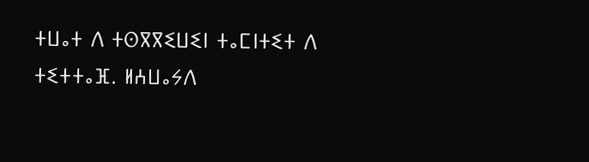ⵜⵡⴰⵜ ⴷ ⵜⵙⴳⴳⵉⵡⵉⵏ ⵜⴰⵎⵏⵜⵉⵜ ⴷ ⵜⵉⵜⵜⴰⴼ. ⵍⵄⵡⴰⵢⴷ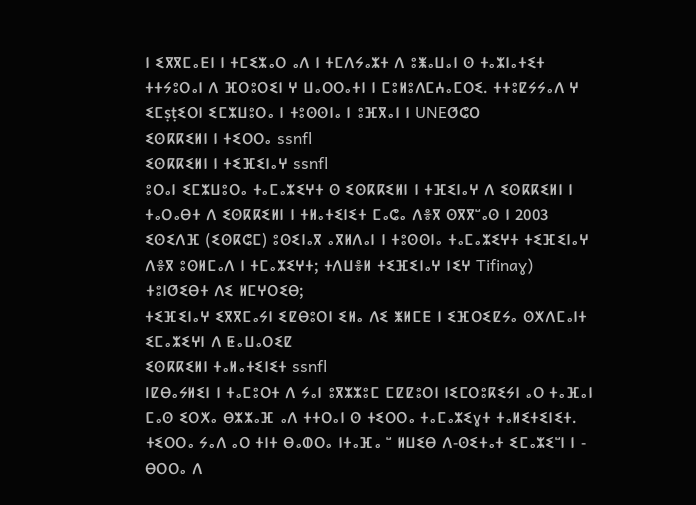ⵏ ⵉⴳⴳⵎⴰⴹⵏ ⵏ ⵜⵎⵉⵣⴰⵔ ⴰⴷ ⵏ ⵜⵎⴷⵢⴰⵣⵜ ⴷ ⵓⵥⴰⵡⴰⵏ ⵙ ⵜⴰⵣⵏⴰⵜⵉⵜ ⵜⵜⵢⵓⵔⴰⵏ ⴷ ⴼⵔⵓⵔⵉⵏ ⵖ ⵡⴰⵔⵔⴰⵜⵏ ⵏ ⵎⵓⵍⵓⴷⵎⵄⴰⵎⵔⵉ. ⵜⵜⵓⵇⵢⵢⴰⴷ ⵖ ⵉⵎṣṭⵉⵔⵏ ⵉⵎⵣⵡⵓⵔⴰ ⵏ ⵜⵓⵙⵙⵏⴰ ⵏ ⵓⴼⴳⴰⵏ ⵏ UNEⵚⵛO
ⵉⵙⴽⴽⵉⵍⵏ ⵏ ⵜⵉⵔⵔⴰ ssnfl
ⵉⵙⴽⴽⵉⵍⵏ ⵏ ⵜⵉⴼⵉⵏⴰⵖ ssnfl
ⵓⵔⴰⵏ ⵉⵎⵣⵡⵓⵔⴰ ⵜⴰⵎⴰⵣⵉⵖⵜ ⵙ ⵉⵙⴽⴽⵉⵍⵏ ⵏ ⵜⴼⵉⵏⴰⵖ ⴷ ⵉⵙⴽⴽⵉⵍⵏ ⵏ ⵜⴰⵔⴰⴱⵜ ⴷ ⵉⵙⴽⴽⵉⵍⵏ ⵏ ⵜⵍⴰⵜⵉⵏⵉⵜ ⵎⴰⵛⴰ ⴷⴻⴳ ⵙⴳⴳⵯⴰⵙ ⵏ 2003 ⵉⵙⵉⴷⴼ (ⵉⵙⴽⵛⵎ) ⵓⵙⵉⵏⴰⴳ ⴰⴳⵍⴷⴰⵏ ⵏ ⵜⵓⵙⵙⵏⴰ ⵜⴰⵎⴰⵣⵉⵖⵜ ⵜⵉⴼⵉⵏⴰⵖ ⴷⴻⴳ ⵓⵙⵍⵎⴰⴷ ⵏ ⵜⵎⴰⵣⵉⵖⵜ; ⵜⴷⵡⴻⵍ ⵜⵉⴼⵉⵏⴰⵖ ⵏⵉⵖ Tifinaɣ) ⵜⵓⵏⵚⵉⴱⵜ ⴷⵉ ⵍⵎⵖⵔⵉⴱ;
ⵜⵉⴼⵉⵏⴰⵖ ⵉⴳⴳⵎⴰⵢⵏ ⵉⵇⴱⵓⵔⵏ ⵉⵍⴰ ⴷⵉ ⵥⵍⵎⴹ ⵏ ⵉⴼⵔⵉⵇⵢⴰ ⵙⵅⴷⵎⴰⵏⵜ ⵉⵎⴰⵣⵉⵖⵏ ⴷ ⵟⴰⵡⴰⵔⵉⵇ
ⵉⵙⴽⴽⵉⵍⵏ ⵜⴰⵍⴰⵜⵉⵏⵉⵜ ssnfl
Iⵇⴱⴰⵢⵍⵉⵏ ⵏ ⵜⴰⵎⵓⵔⵜ ⴷ ⵢⴰⵏ ⵓⴳⵣⵣⵓⵎ ⵎⵇⵇⵓⵔⵏ ⵏⵉⵎⵔⵓⴽⵉⵢⵏ ⴰⵔ ⵜⴰⴼⴰⵏ ⵎⴰⵙ ⵉⵔⵅⴰ ⴱⵣⵣⴰⴼ ⴰⴷ ⵜⵜⵔⴰⵏ ⵙ ⵜⵉⵔⵔⴰ ⵜⴰⵎⴰⵣⵉɣⵜ ⵜⴰⵍⵉⵜⵉⵏⵉⵜ. ⵜⵉⵔⵔⴰ ⵢⴰⴷ ⴰⵔ ⵜⵏⵜ ⴱⴰⵀⵔⴰ ⵏⵜⴰⴼⴰ ⵯ ⵍⵡⵉⴱ ⴷ-ⵙⵉⵜⴰⵜ ⵉⵎⴰⵣⵉⵯⵏ ⵏ - ⴱⵔⵔⴰ ⴷ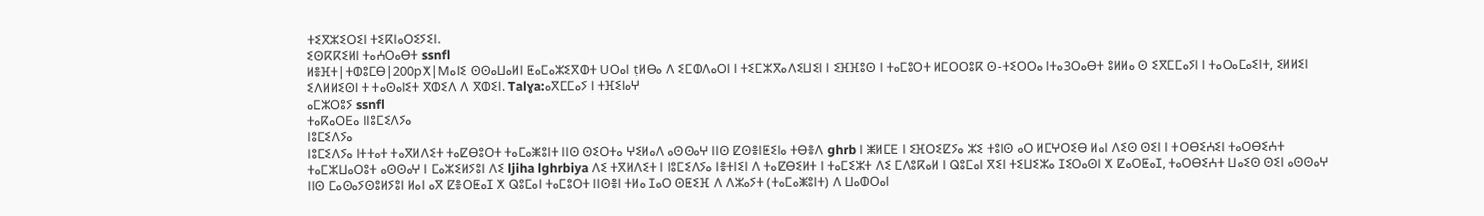ⵜⵉⴳⵣⵉⵔⵉⵏ ⵜⵉⴽⵏⴰⵔⵉⵢⵉⵏ.
ⵉⵙⴽⴽⵉⵍⵏ ⵜⴰⵄⵔⴰⴱⵜ ssnfl
ⵍⴻⴼⵜ|ⵜⵀⵓⵎⴱ|200pⵅ|Mⴰⵏⵉ ⵙⵙⴰⵡⴰⵍⵏ ⵟⴰⵎⴰⵣⵉⴳⵀⵜ Uⵔⴰⵏ ṭⵍⴱⴰ ⴷ ⵉⵎⵀⴷⴰⵔⵏ ⵏ ⵜⵉⵎⵣⴳⴰⴷⵉⵡⵉⵏ ⵏ ⵉⴼⴼⵓⵙ ⵏ ⵜⴰⵎⵓⵔⵜ ⵍⵎⵔⵔⵓⴽ ⵙ-ⵜⵉⵔⵔⴰ ⵏⵜⴰ3ⵔⴰⴱⵜ ⵓⵍⵍⴰ ⵙ ⵉⴳⵎⵎⴰⵢⵏ ⵏ ⵜⴰⵔⴰⵎⴰⵉⵏⵜ, ⵉⵍⵍⵉⵏ ⵉⴷⵍⵍⵉⵙⵏ ⵜ ⵜⴰⵙⴰⵏⵉⵜ ⴳⵀⵉⴷ ⴷ ⴳⵀⵉⵏ. Talɣa:ⴰⴳⵎⵎⴰⵢ ⵏ ⵜⴼⵉⵏⴰⵖ
ⴰⵎⵣⵔⵓⵢ ssnfl
ⵜⴰⴽⴰⵔⴹⴰ ⵏⵏⵓⵎⵉⴷⵢⴰ
ⵏⵓⵎⵉⴷⵢⴰ
ⵏⵓⵎⵉⴷⵢⴰ ⵏⵜⵜⴰⵜ ⵜⴰⴳⵍⴷⵉⵜ ⵜⴰⵇⴱⵓⵔⵜ ⵜⴰⵎⴰⵥⵓⵏⵜ ⵏⵏⵙ ⵙⵉⵔⵜⴰ ⵖⵉⵍⴰⴷ ⴰⵙⵙⴰⵖ ⵏⵏⵙ ⵇⵙⴻⵏⵟⵉⵏⴰ ⵜⴱⴻⴷ ghrb ⵏ ⵥⵍⵎⴹ ⵏ ⵉⴼⵔⵉⵇⵢⴰ ⵣⵉ ⵜⵓⵏⵙ ⴰⵔ ⵍⵎⵖⵔⵉⴱ ⵍⴰⵏ ⴷⵉⵙ ⵙⵉⵏ ⵏ ⵜⵔⴱⵉⵄⵉⵏ ⵜⴰⵔⴱⵉⵄⵜ ⵜⴰⵎⵣⵡⴰⵔⵓⵜ ⴰⵙⵙⴰⵖ ⵏ ⵎⴰⵣⵉⵍⵢⵓⵏ ⴷⵉ ljiha lghrbiya ⴷⵉ ⵜⴳⵍⴷⵉⵜ ⵏ ⵏⵓⵎⵉⴷⵢⴰ ⵏⴻⵜⵏⵉⵏ ⴷ ⵜⴰⵇⴱⵉⵍⵜ ⵏ ⵜⴰⵎⵉⵣⵜ ⴷⵉ ⵎⴷⵓⴽⴰⵍ ⵏ ⵕⵓⵎⴰⵏ ⴳⵉⵏ ⵜⵉⵡⵉⵣⴰ ⵊⵉⵔⴰⵙⵏ ⵅ ⵇⴰⵔⵟⴰⵊ, ⵜⴰⵔⴱⵉⵄⵜ ⵡⴰⵉⵙ ⵙⵉⵏ ⴰⵙⵙⴰⵖ ⵏⵏⵙ ⵎⴰⵙⴰⵢⵙⵓⵍⵢⵓⵏ ⵍⴰⵏ ⴰⴳ ⵇⴻⵔⵟⴰⵊ ⵅ ⵕⵓⵎⴰⵏ ⵜⴰⵎⵓⵔⵜ ⵏⵏⵙⴻⵏ ⵜⵍⴰ ⵊⴰⵔ ⵙⵟⵉⴼ ⴷ ⴷⵣⴰⵢⵜ (ⵜⴰⵎⴰⵥⵓⵏⵜ) ⴷ ⵡⴰⵀⵔⴰⵏ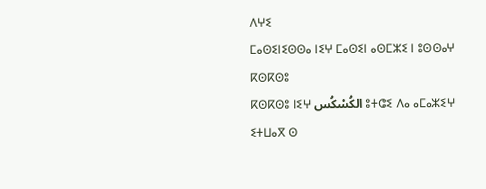ⴷⵖⵉ
ⵎⴰⵙⵉⵏⵉⵙⵙⴰ ⵏⵉⵖ ⵎⴰⵙⵉⵏ ⴰⵙⵎⵣⵉ ⵏ ⵓⵙⵙⴰⵖ
ⴽⵙⴽⵙⵓ
ⴽⵙⴽⵙⵓ ⵏⵉⵖ الكُسْكُس ⵓⵜⵛⵉ ⴷⴰ ⴰⵎⴰⵣⵉⵖ ⵉⵜⵡⴰⴳ ⵙ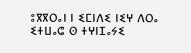ⵓⴳⴳⵔⴰⵏ ⵏ ⵉⵎⵏⴷⵉ ⵏⵉⵖ ⴷⵔⴰ ⵉⵜⵡⴰⵛ ⵙ ⵜⵖⵏⵊⴰⵢⵉ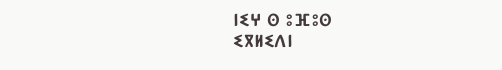ⵏⵉⵖ ⵙ ⵓⴼⵓⵙ
ⵉⴳⵍⵉⴷⵏ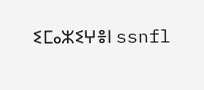ⵉⵎⴰⵣⵉⵖⴻⵏ ssnfl